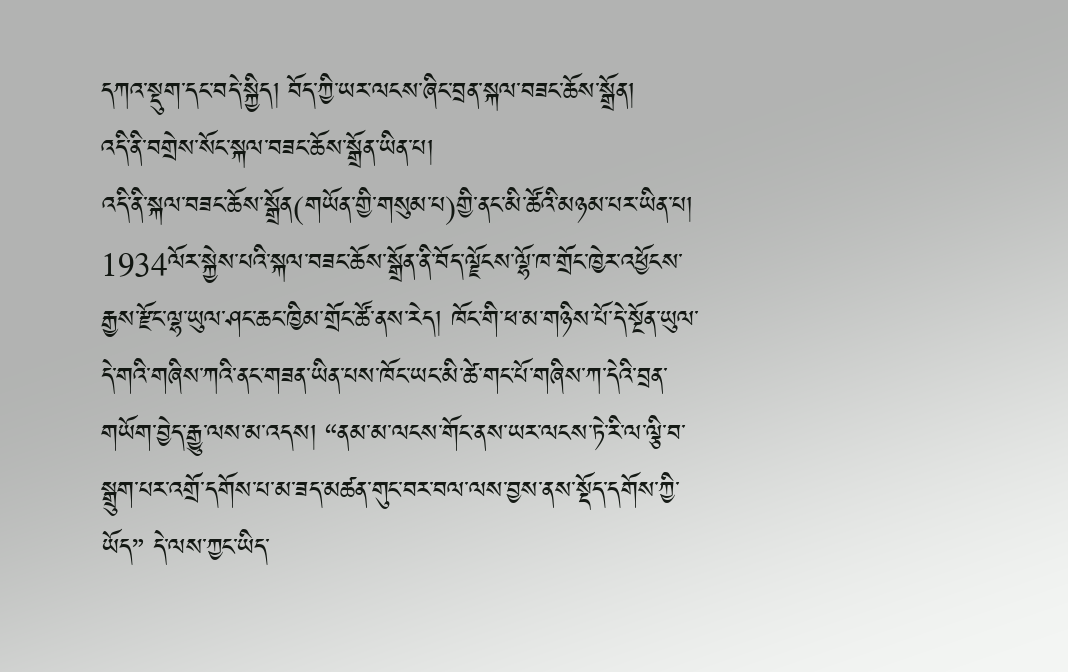དཀའ་སྡུག་དང་བདེ་སྐྱིད། བོད་ཀྱི་ཡར་ལངས་ཞིང་བྲན་སྐལ་བཟང་ཆོས་སྒྲོན།
འདི་ནི་བགྲེས་སོང་སྐལ་བཟང་ཆོས་སྒྲོན་ཡིན་པ།
འདི་ནི་སྐལ་བཟང་ཆོས་སྒྲོན(གཡོན་གྱི་གསུམ་པ)གྱི་ནང་མི་ཚོའི་མཉམ་པར་ཡིན་པ།
1934ལོར་སྐྱེས་པའི་སྐལ་བཟང་ཆོས་སྒྲོན་ནི་བོད་ལྗོངས་ལྷོ་ཁ་གྲོང་ཁྱེར་འཕྱོངས་རྒྱས་རྫོང་ལྷ་ཡུལ་ཤང་ཆང་ཁྱིམ་གྲོང་ཚོ་ནས་རེད། ཁོང་གི་ཕ་མ་གཉིས་པོ་དེ་སྔོན་ཡུལ་དེ་གའི་གཞིས་ཀའི་ནང་གཟན་ཡིན་པས་ཁོང་ཡང་མི་ཚེ་གང་པོ་གཞིས་ཀ་དེའི་བྲན་གཡོག་བྱེད་རྒྱུ་ལས་མ་འདས། “ནམ་མ་ལངས་གོང་ནས་ཡར་ལངས་ཏེ་རི་ལ་ལྕི་བ་སྒྲུག་པར་འགྲོ་དགོས་པ་མ་ཟད་མཚན་གུང་བར་བལ་ལས་བྱས་ནས་སྡོད་དགོས་ཀྱི་ཡོད” དེ་ལས་ཀྱང་ཡིད་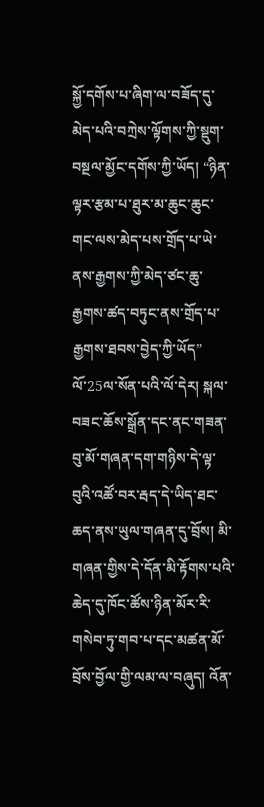སྐྱོ་དགོས་པ་ཞིག་ལ་བཟོད་དུ་མེད་པའི་བཀྲེས་ལྟོགས་ཀྱི་སྡུག་བསྔལ་མྱོང་དགོས་ཀྱི་ཡོད། “ཉིན་ལྟར་རྩམ་པ་ཐུར་མ་ཆུང་ཆུང་གང་ལས་མེད་པས་གྲོད་པ་ཡེ་ནས་རྒྱགས་ཀྱི་མེད་ཙང་ཆུ་རྒྱགས་ཚད་བཏུང་ནས་གྲོད་པ་རྒྱགས་ཐབས་བྱེད་ཀྱི་ཡོད”
ལོ་25ལ་སོན་པའི་ལོ་དེར། སྐལ་བཟང་ཆོས་སྒྲོན་དང་ནང་གཟན་བུ་མོ་གཞན་དག་གཉིས་དེ་ལྟ་བུའི་འཚོ་བར་རྦད་དེ་ཡིད་ཐང་ཆད་ནས་ཡུལ་གཞན་དུ་བྲོས། མི་གཞན་གྱིས་དེ་དོན་མི་རྟོགས་པའི་ཆེད་དུ་ཁོང་ཚོས་ཉིན་མོར་རི་གསེབ་ཏུ་གབ་པ་དང་མཚན་མོ་བྲོས་བྱོལ་གྱི་ལམ་ལ་བཞུད། འོན་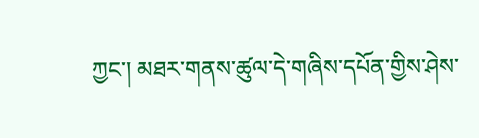ཀྱང་། མཐར་གནས་ཚུལ་དེ་གཞིས་དཔོན་གྱིས་ཤེས་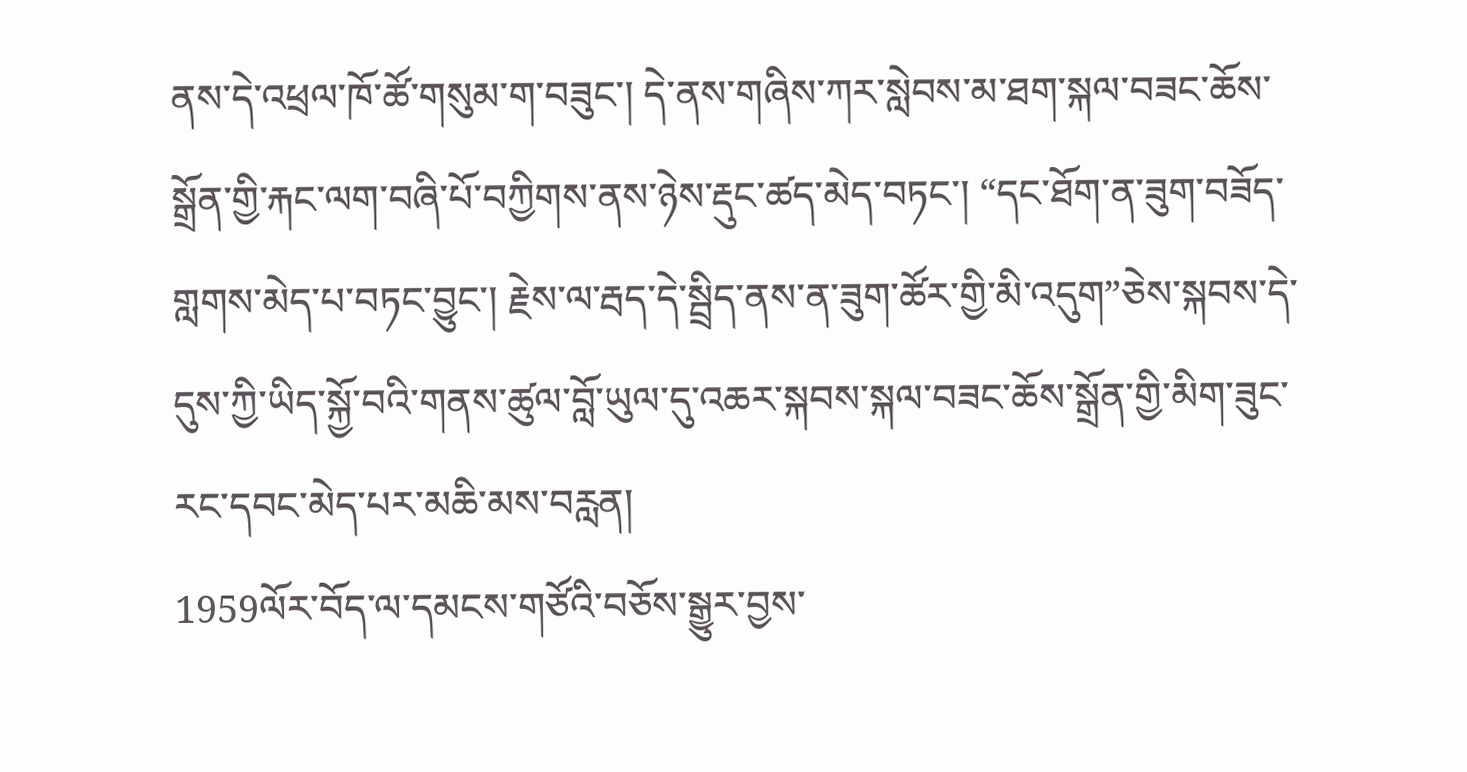ནས་དེ་འཕྲལ་ཁོ་ཚོ་གསུམ་ག་བཟུང་། དེ་ནས་གཞིས་ཀར་སླེབས་མ་ཐག་སྐལ་བཟང་ཆོས་སྒྲོན་གྱི་རྐང་ལག་བཞི་པོ་བཀྱིགས་ནས་ཉེས་རྡུང་ཚད་མེད་བཏང་། “དང་ཐོག་ན་ཟུག་བཟོད་གླགས་མེད་པ་བཏང་བྱུང་། རྗེས་ལ་རྦད་དེ་སྦྲིད་ནས་ན་ཟུག་ཚོར་གྱི་མི་འདུག”ཅེས་སྐབས་དེ་དུས་ཀྱི་ཡིད་སྐྱོ་བའི་གནས་ཚུལ་བློ་ཡུལ་དུ་འཆར་སྐབས་སྐལ་བཟང་ཆོས་སྒྲོན་གྱི་མིག་ཟུང་རང་དབང་མེད་པར་མཆི་མས་བརླན།
1959ལོར་བོད་ལ་དམངས་གཙོའི་བཅོས་སྒྱུར་བྱས་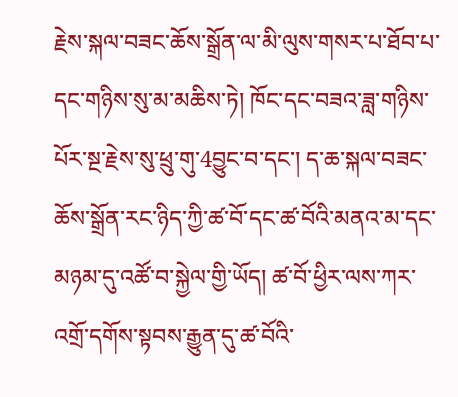རྗེས་སྐལ་བཟང་ཆོས་སྒྲོན་ལ་མི་ལུས་གསར་པ་ཐོབ་པ་དང་གཉིས་སུ་མ་མཆིས་ཏེ། ཁོང་དང་བཟའ་ཟླ་གཉིས་པོར་སྔ་རྗེས་སུ་ཕྲུ་གུ་4བྱུང་བ་དང་། ད་ཆ་སྐལ་བཟང་ཆོས་སྒྲོན་རང་ཉིད་ཀྱི་ཚ་བོ་དང་ཚ་བོའི་མནའ་མ་དང་མཉམ་དུ་འཚོ་བ་སྐྱེལ་གྱི་ཡོད། ཚ་བོ་ཕྱིར་ལས་ཀར་འགྲོ་དགོས་སྟབས་རྒྱུན་དུ་ཚ་བོའི་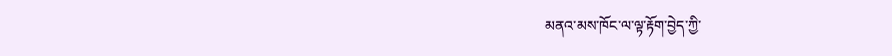མནའ་མས་ཁོང་ལ་ལྟ་རྟོག་བྱེད་ཀྱི་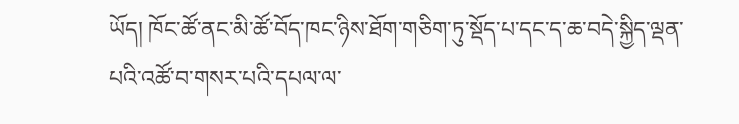ཡོད། ཁོང་ཚོ་ནང་མི་ཚོ་བོད་ཁང་ཉིས་ཐོག་གཅིག་ཏུ་སྡོད་པ་དང་ད་ཆ་བདེ་སྐྱིད་ལྡན་པའི་འཚོ་བ་གསར་པའི་དཔལ་ལ་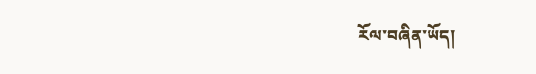རོལ་བཞིན་ཡོད།